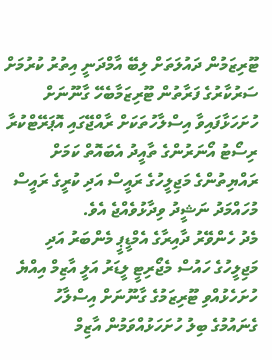ޓޫރިޒަމުން ދައުލަތަށް ލިބޭ އާމްދަނީ އިތުރު ކުރުމަށް ސަރުކާރުގެ ފަރާތުން ޓޫރިޒަމާބެހޭ ގާނޫނަށް ހުށަހަޅާފައިވާ އިސްލާހުތަކަށް ރާއްޖޭގައި އޮޕަރޭޓްކުރާ ރިސޯޓު އޯނަރުންގެ ތާއީދު އެބައޮތް ކަމަށް ރައްޔިތުންގެ މަޖިލީހުގެ ރައީސް އަދި ކުރީގެ ރައީސް މުހައްމަދު ނަޝީދު ވިދާޅުވެއްޖެ އެވެ.
މެދު ހެންވޭރު ދާއިރާގެ އެމްޑީޕީ މެންބަރު އަދި މަޖިލީހުގެ ހައުސް މެޖޯރިޓީ ލީޑަރު އަލީ އާޒިމް އިއްޔެ ހުށަހެޅުއްވި ޓޫރިޒަމުގެ ގާނޫނަށް އިސްލާހު ގެނައުމުގެ ބިލު ހުށަހަޅުއްވަމުން އާޒިމް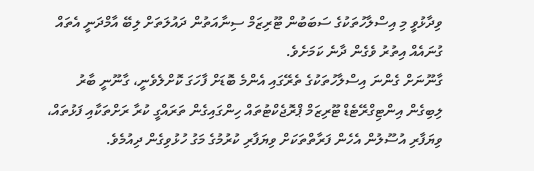ވިދާޅުވީ މި އިސްލާހުތަކުގެ ސަބަބުން ޓޫރިޒަމް ސިނާއަތުން ދައުލަތަށް ލިބޭ އާމްދަނީ އެތައް ގުނައެއް އިތުރު ވެގެން ދާނެ ކަމަށެވެ.
ގާނޫނަށް ގެންނަ އިސްލާހުތަކުގެ ތެރޭގައި އެންމެ ބޮޑަށް ފާހަގަ ކޮށްލެވެނީ، ގާނޫނީ ބާރު ލިބިގެން އިންޓިގްރޭޓެޑް ޓޫރިޒަމް ޕްރޮޖެކްޓުތައް ހިންގައިގެން ތަރައްގީ ކުރާ ރަށްތަކާއި ފަޅުތައް، ވިޔަފާރި އުސޫލުން އެހެން ފަރާތްތަކަށް ވިޔަފާރި ކުރުމުގެ މަގު ހުޅުވިގެން ދިއުމެވެ.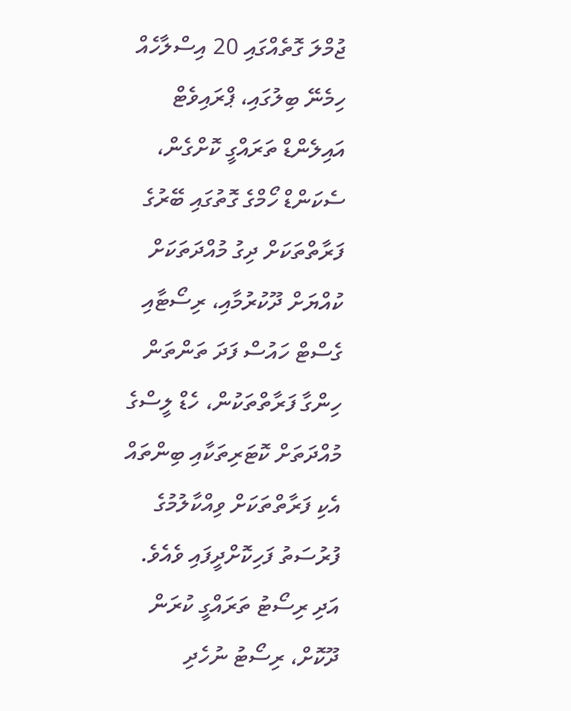ޖުމްލަ ގޮތެއްގައި 20 އިސްލާހެއް ހިމެނޭ ބިލުގައި، ޕްރައިވެޓް އައިލެންޑް ތަރައްގީ ކޮށްގެން، ސެކަންޑް ހޯމްގެ ގޮތުގައި ބޭރުގެ ފަރާތްތަކަށް ދިގު މުއްދަތަކަށް ކުއްޔަށް ދޫކުރުމާއި، ރިސޯޓާއި ގެސްޓް ހައުސް ފަދަ ތަންތަން ހިންގާ ފަރާތްތަކުން، ހެޑް ލީސްގެ މުއްދަތަށް ކޮޓަރިތަކާއި ބިންތައް އެކި ފަރާތްތަކަށް ވިއްކާލުމުގެ ފުރުސަތު ފަހިކޮށްދީފައި ވެއެވެ.
އަދި ރިސޯޓު ތަރައްގީ ކުރަން ދޫކޮށް، ރިސޯޓު ނުހެދި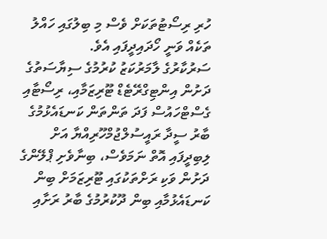ހުރި ރިސޯޓުތަކަށް ވެސް މި ބިލުގައި ހައްލު ތަކެއް ވަނީ ހޯދައިދީފައި އެވެ.
ސަރުކާރުގެ ލާމަރުކަޒު ކުރުމުގެ ސިޔާސަތުގެ ދަށުން އިންޓިގްރޭޓެޑް ޓޫރިޒަމާއި، ރިސޯޓާއި ގެސްޓްހައުސް ފަދަ ތަންތަން ކަނޑައެޅުމުގެ ބާރު ސީދާ ރައީސުލްޖުމްހޫރިއްޔާ އަށް ލިބިދީފައި އޮތް ނަމަވެސް، ބިނާވެށި ޕްލޭންގެ ދަށުން ވަކި ރަށްތަކުގައި ޓޫރިޒަމަށް ބިން ކަނޑައެޅުމާއި ބިން ދޫކުރުމުގެ ބާރު ރަށާއި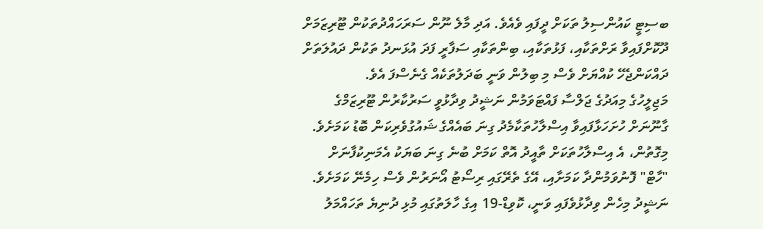ބސިޓީ ކައުންސިލު ތަކަށް ދީފައި ވެއެވެ. އަދި މާލެ ނޫން ސަރަހައްދުތަކުން ޓޫރިޒަމަށް ދޫކޮށްފައިވާ ރަށްތަކާއި، ފަޅުތަކާއި، ބިންތަކާއި ސަފާރީ ފަދަ އުޅަނދު ތަކުން ދައުލަތަށް ދައްކަންޖެހޭ ކުއްޔަށް ވެސް މި ބިލުން ވަނީ ބަދަލުތަކެއް ގެނެސްފަ އެވެ.
މަޖިލީހުގެ މިއަދުގެ ޖަލްސާ ފައްޓަވަމުން ނަޝީދު ވިދާޅުވީ ސަރުކާރުން ޓޫރިޒަމްގެ ގާނޫނަށް ހުށަހަޅާފައިވާ އިސްލާހުތަކާމެދު ގިނަ ބައެއްގެ ޝައުގުވެރިކަން ބޮޑު ކަމަށެވެ.
މިގޮތުން، އެ އިސްލާހުތަކަށް ތާއީދު އޮތް ކަމަށް ބުނެ ގިނަ ބަޔަކު އެމަނިކުފާނަށް "ހާޓް" ފޮނުވަމުންދާ ކަމަށާއި، އޭގެ ތެރޭގައި ރިސޯޓު އޯނަރުން ވެސް ހިމެނޭ ކަމަށެވެ.
ނަޝީދު މިހެން ވިދާޅުވެފައި ވަނީ، ކޮވިޑް-19 އިގެ ހާލަތުގައި މުޅި ދުނިޔެ ތަހައްމަލު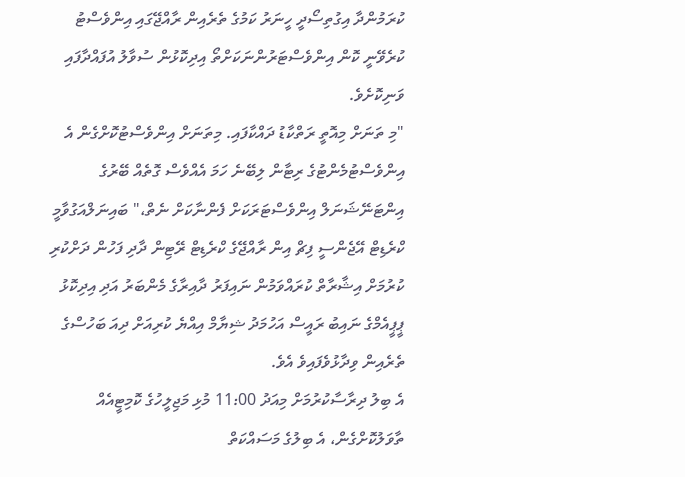ކުރަމުންދާ އިގުތިސޯދީ ހީނަރު ކަމުގެ ތެރެއިން ރާއްޖޭގައި އިންވެސްޓު ކުރެވޭނީ ކޮން އިންވެސްޓަރުންނަކަށްތޯ އިދިކޮޅުން ސުވާލު އުފައްދާފައި ވަނިކޮށެވެ.
"މި ތަނަށް މިއޮތީ ރަތްކާޑު ދައްކާފައި. މިތަނަށް އިންވެސްޓުކޮށްގެން އެ އިންވެސްޓުމެންޓުގެ ރިޓާން ލިބޭނެ ހަމަ އެއްވެސް ގޮތެއް ބޭރުގެ އިންޓަނޭޝަނަލް އިންވެސްޓަރަކަށް ފެންނާކަށް ނެތް،" ބައިނަލްއަގުވާމީ ކްރެޑިޓް އޭޖެންސީ ފިޗް އިން ރާއްޖޭގެ ކްރެޑިޓް ރޭޓިން ދާދި ފަހުން ދަށްކުރި ކުރުމަށް އިޝާރާތް ކުރައްވަމުން ނައިފަރު ދާއިރާގެ މެންބަރު އަދި އިދިކޮޅު ޕީޕީއެމްގެ ނައިބު ރައީސް އަހުމަދު ޝިޔާމް އިއްޔެ ކުރިއަށް ދިއަ ބަހުސްގެ ތެރެއިން ވިދާޅުވެފައިވެ އެވެ.
އެ ބިލު ދިރާސާކުރުމަށް މިއަދު 11:00 މުޅި މަޖިލީހުގެ ކޮމިޓީއެއް ތާވަލުކޮށްގެން، އެ ބިލުގެ މަސައްކަތް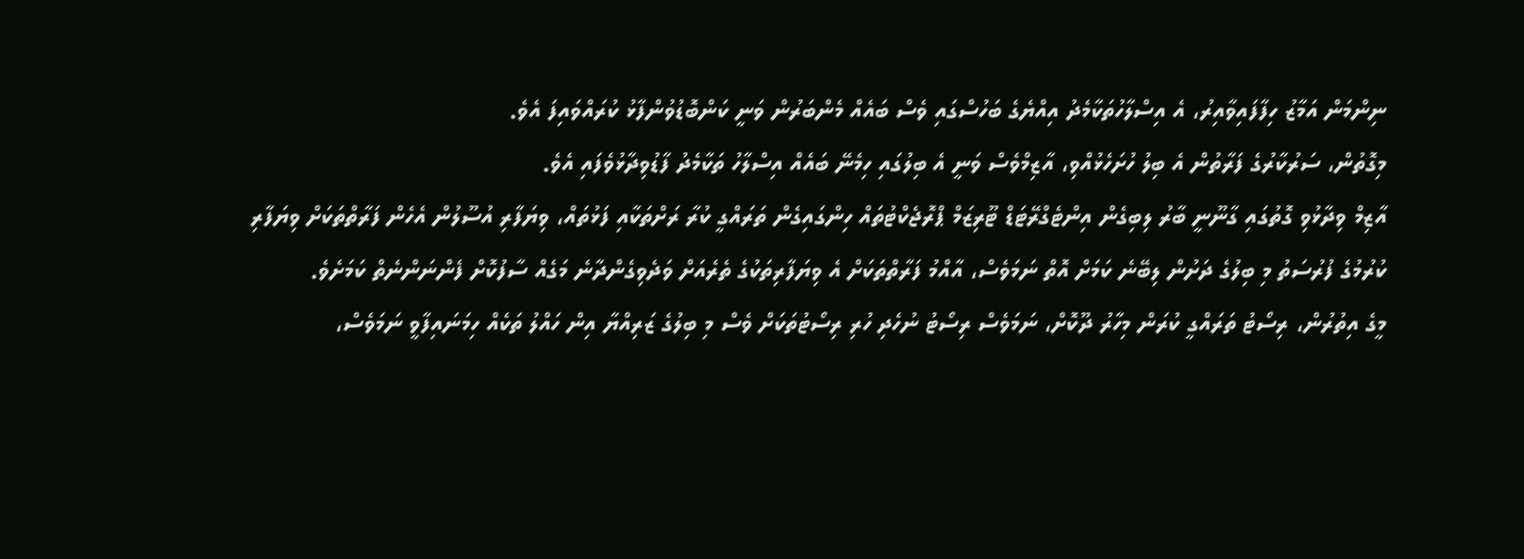ނިންމަން އަމާޒު ހިފާފައިވާއިރު، އެ އިސްލާހުތަކާމެދު އިއްޔެގެ ބަހުސްގައި ވެސް ބައެއް މެންބަރުން ވަނީ ކަންބޮޑުވުންފާޅު ކުރައްވައިފަ އެވެ.
މިގޮތުން، ސަރުކާރުގެ ފަރާތުން އެ ބިލު ހުށަހެޅުއްވި، އާޒިމްވެސް ވަނީ އެ ބިލުގައި ހިމެނޭ ބައެއް އިސްލާހު ތަކާމެދު ފާޑުވިދާޅުވެފައި އެވެ.
އާޒިމް ވިދާޅުވި ގޮތުގައި ގާނޫނީ ބާރު ލިބިގެން އިންޓެގްރޭޓަޑް ޓޫރިޒަމް ޕްރޮޖެކްޓުތައް ހިންގައިގެން ތަރައްގީ ކުރާ ރަށްތަކާއި ފަޅުތައް، ވިޔަފާރި އުސޫލުން އެހެން ފަރާތްތަކަށް ވިޔަފާރި ކުރުމުގެ ފުރުސަތު މި ބިލުގެ ދަށުން ލިބޭނެ ކަމަށް އޮތް ނަމަވެސް، އާއްމު ފަރާތްތަކަށް އެ ވިޔަފާރިތަކުގެ ތެރެއަށް ވަދެވިގެންދާނެ މަގެއް ސާފުކޮށް ފެންނަންނެތް ކަމަށެވެ.
މީގެ އިތުރުން، ރިސޯޓު ތަރައްގީ ކުރަން މިހާރު ދޫކޮށް، ނަމަވެސް ރިސޯޓު ނުހެދި ހުރި ރިސޯޓުތަކަށް ވެސް މި ބިލުގެ ޒަރިއްޔާ އިން ހައްލު ތަކެއް ހިމަނައިފާވީ ނަމަވެސް،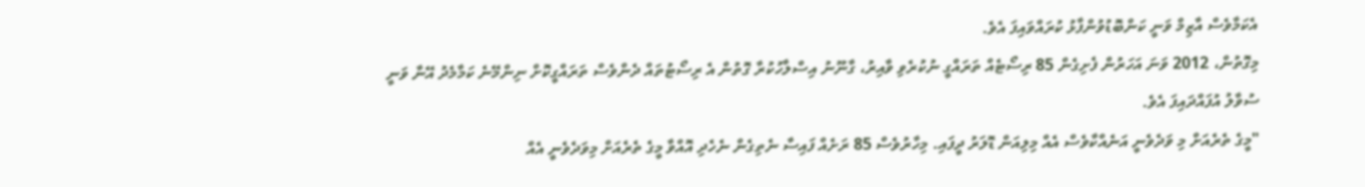އެކަމާވެސް އާޒިމް ވަނީ ކަންބޮޑުވުންފާޅު ކުރައްވައިފަ އެވެ.
މިގޮތުން، 2012 ވަނަ އަހަރުން ފެށިގެން 85 ރިސޯޓެއް ތަރައްގީ ނުކުރެވި ވާއިރު، ގާނޫނު އިސްލާހުކުރާ ގޮތުން އެ ރިސޯޓުތައް ދެންވެސް ތަރައްގީކޮށް ނިންމޭނެ ކަމާމެދު އޭނާ ވަނީ ސުވާލު އުފައްދައިފަ އެވެ.
"މީގެ ތެރެއަށް މި ވަދެވެނީ އަނެއްކާވެސް އެއް މިލިއަން ޑޮލަރު ދީފައި. މިހާރުވެސް 85 ރަށެއް ފައިސާ ނެތިގެން ނެހެދި އޮއްވާ މީގެ ތެރެއަށް މިވަދެވެނީ އެއް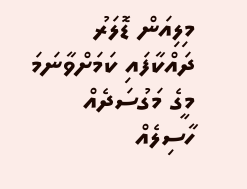މިލިއަން ޑޮލަރު ދައްކާފައި ކަމަށްވާނަމަ މީގެ މަގުސަދެއް ހާސިލެއް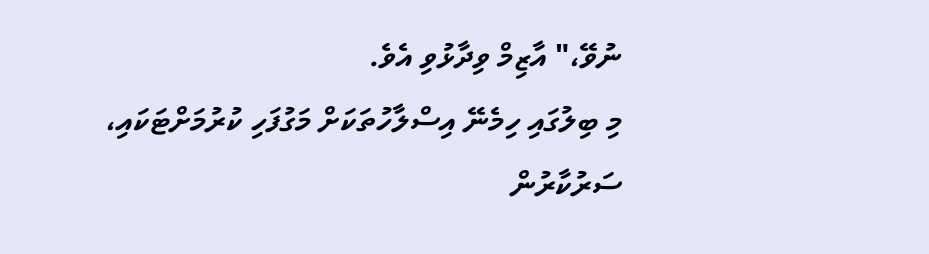ނުވޭ،" އާޒިމް ވިދާޅުވި އެވެ.
މި ބިލުގައި ހިމެނޭ އިސްލާހުތަކަށް މަގުފަހި ކުރުމަށްޓަކައި، ސަރުކާރުން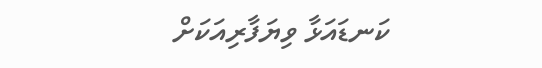ކަނޑައަޅާ ވިޔަފާރިއަކަށް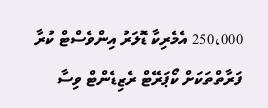250،000 އެމެރިކާ ޑޮލަރު އިންވެސްޓް ކުރާ ފަރާތްތަކަށް ކޯޕަރޭޓް ރެޒިޑެންޓް ވިސާ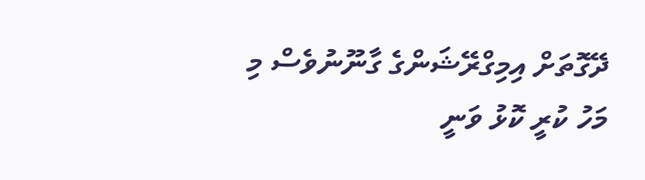ދޭގޮތަށް އިމިގްރޭޝަންގެ ގާނޫނުވެސް މި މަހު ކުރީ ކޮޅު ވަނީ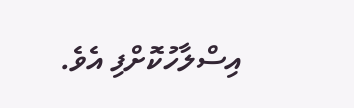އިސްލާހުކޮށްފި އެވެ.